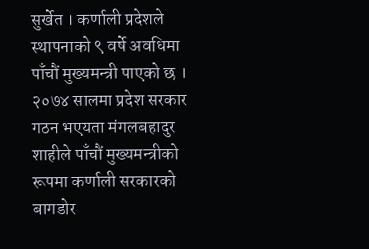सुर्खेत । कर्णाली प्रदेशले स्थापनाको ९ वर्षे अवधिमा पाँचौं मुख्यमन्त्री पाएको छ । २०७४ सालमा प्रदेश सरकार गठन भएयता मंगलबहादुर शाहीले पाँचौं मुख्यमन्त्रीको रूपमा कर्णाली सरकारको बागडोर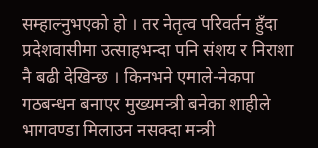सम्हाल्नुभएको हो । तर नेतृत्व परिवर्तन हुँदा प्रदेशवासीमा उत्साहभन्दा पनि संशय र निराशा नै बढी देखिन्छ । किनभने एमाले-नेकपा गठबन्धन बनाएर मुख्यमन्त्री बनेका शाहीले भागवण्डा मिलाउन नसक्दा मन्त्री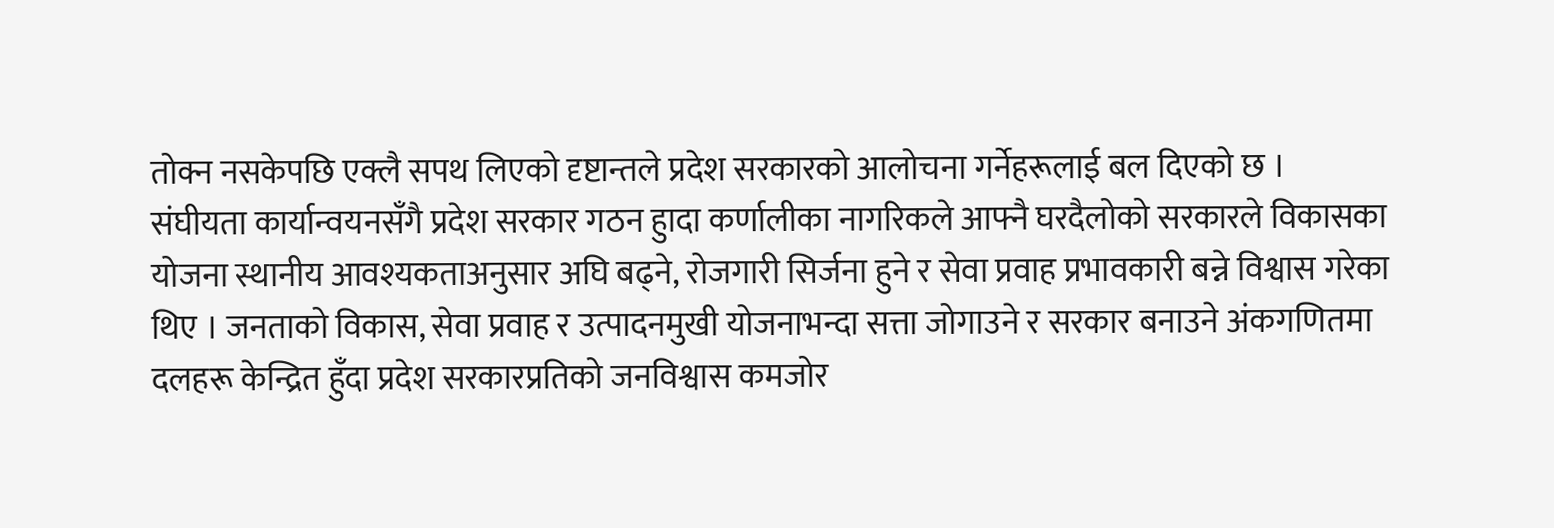तोक्न नसकेपछि एक्लै सपथ लिएको दृष्टान्तले प्रदेश सरकारको आलोचना गर्नेहरूलाई बल दिएको छ ।
संघीयता कार्यान्वयनसँगै प्रदेश सरकार गठन हुादा कर्णालीका नागरिकले आफ्नै घरदैलोको सरकारले विकासका योजना स्थानीय आवश्यकताअनुसार अघि बढ्ने, रोजगारी सिर्जना हुने र सेवा प्रवाह प्रभावकारी बन्ने विश्वास गरेका थिए । जनताको विकास, सेवा प्रवाह र उत्पादनमुखी योजनाभन्दा सत्ता जोगाउने र सरकार बनाउने अंकगणितमा दलहरू केन्द्रित हुँदा प्रदेश सरकारप्रतिको जनविश्वास कमजोर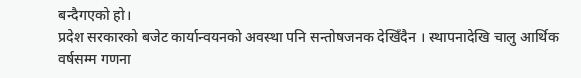बन्दैगएको हो।
प्रदेश सरकारको बजेट कार्यान्वयनको अवस्था पनि सन्तोषजनक देखिँदैन । स्थापनादेखि चालु आर्थिक वर्षसम्म गणना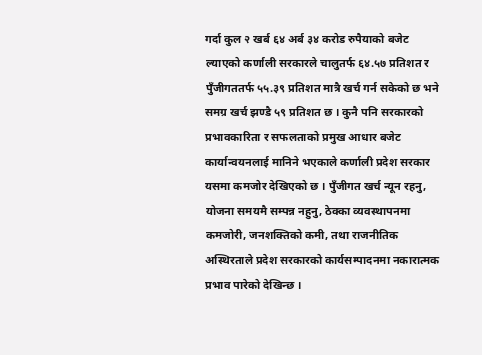गर्दा कुल २ खर्ब ६४ अर्ब ३४ करोड रुपैयाको बजेट ल्याएको कर्णाली सरकारले चालुतर्फ ६४.५७ प्रतिशत र पुँजीगततर्फ ५५.३९ प्रतिशत मात्रै खर्च गर्न सकेको छ भने समग्र खर्च झण्डै ५९ प्रतिशत छ । कुनै पनि सरकारको प्रभावकारिता र सफलताको प्रमुख आधार बजेट कार्यान्वयनलाई मानिने भएकाले कर्णाली प्रदेश सरकार यसमा कमजोर देखिएको छ । पुँजीगत खर्च न्यून रहनु, योजना समयमै सम्पन्न नहुनु, ठेक्का व्यवस्थापनमा कमजोरी, जनशक्तिको कमी, तथा राजनीतिक अस्थिरताले प्रदेश सरकारको कार्यसम्पादनमा नकारात्मक प्रभाव पारेको देखिन्छ ।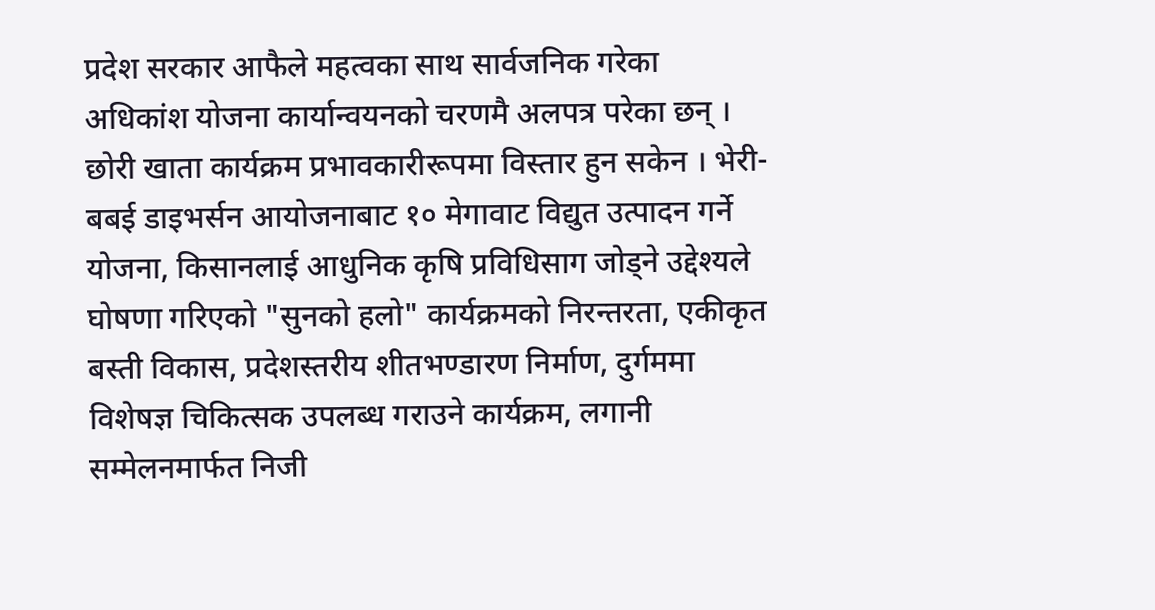प्रदेश सरकार आफैले महत्वका साथ सार्वजनिक गरेका अधिकांश योजना कार्यान्वयनको चरणमै अलपत्र परेका छन् । छोरी खाता कार्यक्रम प्रभावकारीरूपमा विस्तार हुन सकेन । भेरी-बबई डाइभर्सन आयोजनाबाट १० मेगावाट विद्युत उत्पादन गर्ने योजना, किसानलाई आधुनिक कृषि प्रविधिसाग जोड्ने उद्देश्यले घोषणा गरिएको "सुनको हलो" कार्यक्रमको निरन्तरता, एकीकृत बस्ती विकास, प्रदेशस्तरीय शीतभण्डारण निर्माण, दुर्गममा विशेषज्ञ चिकित्सक उपलब्ध गराउने कार्यक्रम, लगानी सम्मेलनमार्फत निजी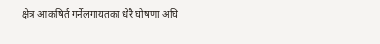क्षेत्र आकषिर्त गर्नेलगायतका धेरै घोषणा अघि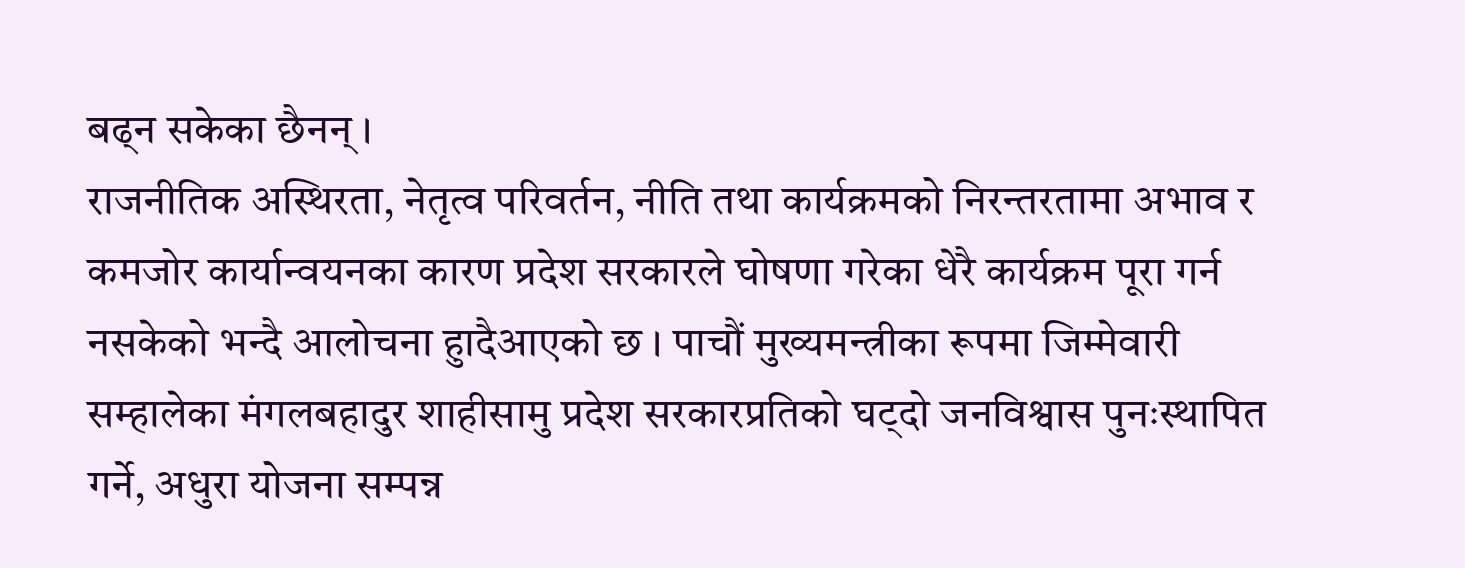बढ्न सकेका छैनन् ।
राजनीतिक अस्थिरता, नेतृत्व परिवर्तन, नीति तथा कार्यक्रमको निरन्तरतामा अभाव र कमजोर कार्यान्वयनका कारण प्रदेश सरकारले घोषणा गरेका धेरै कार्यक्रम पूरा गर्न नसकेको भन्दै आलोचना हुादैआएको छ । पाचौं मुख्यमन्त्रीका रूपमा जिम्मेवारी सम्हालेका मंगलबहादुर शाहीसामु प्रदेश सरकारप्रतिको घट्दो जनविश्वास पुनःस्थापित गर्ने, अधुरा योजना सम्पन्न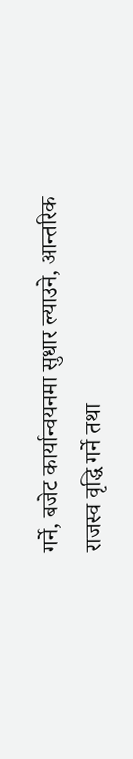गर्ने, बजेट कार्यान्वयनमा सुधार ल्याउने, आन्तरिक राजस्व वृद्धि गर्ने तथा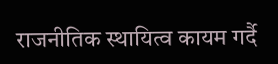राजनीतिक स्थायित्व कायम गर्दै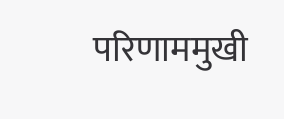परिणाममुखी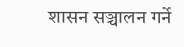शासन सञ्चालन गर्ने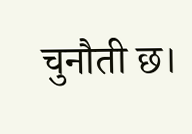चुनौती छ।